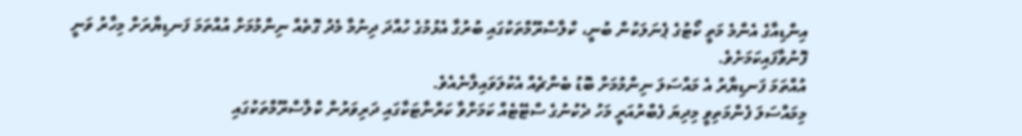އިންޑިއާގެ އެންމެ މަތީ ކޯޓުގެ ޕެނަލަކުން ބުނީ، ކްލާސްރޫމްތަކުގައި ބުރުގާ އެޅުމުގެ ހުއްދަ ދިނުމާ މެދު ގޮތެއް ނިންމުމަށް އުއްތަމަ ފަނޑިޔާރަށް މިހާރު ވަނީ ފޮނުވާފައިކަމަށެވެ.
އުއްތަމަ ފަނޑިޔާރު އެ މައްސަލަ ނިންމުމަށް ބޮޑު ބެންޗެއް އެކުލަވައިލާނެއެވެ.
މިމައްސަލަ ފެންމަތިވީ މިދިޔަ ފެބްރުއަރީ މަހު ދެކުނުގެ ސްޓޭޓެއް ކަމަށްވާ ކަރްނާޓަކާގައި ދަރިވަރުން ކްލާސްރޫމްތަކުގައި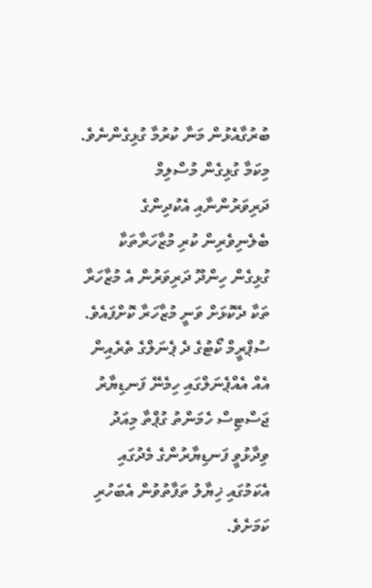ބުރުގާއެޅުން މަނާ ކުރުމާ ގުޅިގެންނެވެ. މިކަމާ ގުޅިގެން މުސްލިމް ދަރިވަރުންނާއި އެކުދިންގެ ބެލެނިވެރިން ކުރި މުޒާހަރާތަކާ ގުޅިގެން ހިންދޫ ދަރިވަރުން އެ މުޒާހަރާ ތަކާ ދެކޮޅަށް ވަނީ މުޒާހަރާ ކޮށްފައެވެ.
ސުޕްރީމް ކޯޓުގެ ދެ ޕެނަލްގެ ތެރެއިން އެއް އެއްޕެނަލްގައި ހިމެނޭ ފަނޑިޔާރު ޖަސްޓިސް ހެމަންތު ގުޕްތާ މިއަދު ވިދާޅުވީ ފަނޑިޔާރުންގެ މެދުގައި އެކަމުގައި ޚިޔާލު ތަފާތުވުން އެބަހުރި ކަމަށެވެ.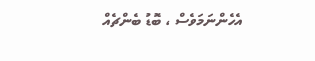އެހެންނަމަވެސް ، ބޮޑު ބެންޗެއް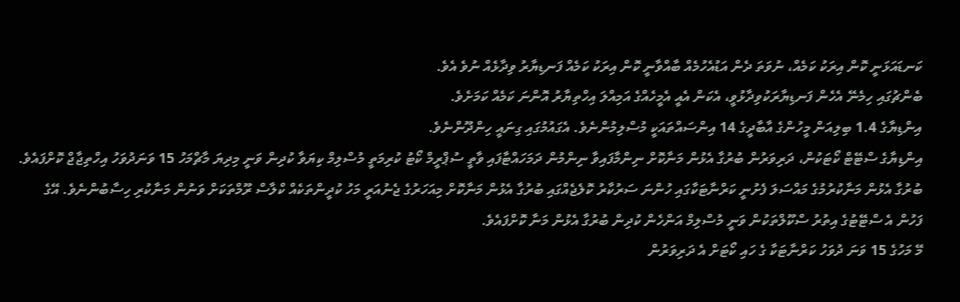ކަނޑައަޅަނީ ކޮން އިރަކު ކަމެއް، ނުވަތަ ދެން އަޑުއެހުމެއް ބާއްވާނީ ކޮން އިރަކު ކަމެއް ފަނޑިޔާރު ވިދާޅެއް ނުވެ އެވެ.
ބެންޗުގައި ހިމެނޭ އެހެން ފަނޑިޔާރަކުވިދާޅުވީ، އެކަން އެއީ އެމީހެއްގެ އަމިއްލަ އިހްތިޔާރު އޮންނަ ކަމެއް ކަމަށެވެ.
އިންޑިޔާގެ 1.4 ބިލިއަން މީހުންގެ އާބާދީގެ 14 އިންސައްތައަކީ މުސްލިމުންނެވެ. އެގައުމުގައި ގިނައީ ހިންދޫންނެވެ.
އިންޑިޔާގެ ސްޓޭޓް ކޯޓަކުން، ދަރިވަރުން ބުރުގާ އެޅުން މަނާކޮށް ނިންމާފައިވާ ނިންމުން ދަމަހައްޓާފައި ވާތީ ސުޕްރީމް ކޯޓު ކުރިމަތީ މުސްލިމް ކިޔަވާ ކުދިން ވަނީ މިދިޔަ މާޗްމަހު 15 ވަނަދުވަހު އިހްތިޖާޖް ކޮށްފައެވެ.
ބުރުގާ އެޅުން މަނާކުރުމުގެ މައްސަލަ ފެށުނީ ކަރްނާޓަކާގައި ހުންނަ ސަރުކާރު ކޮލެޖެއްގައި ބުރުގާ އެޅުން މަނާކޮށް މިއަހަރުގެ ޖެނުއަރީ މަހު ކުދީންތަކެއް ކްލާސް ރޫމްތަކަށް ވަނުން މަނާކުރި ހިސާބުންނެވެ. އޭގެ ފަހުން އެ ސްޓޭޓުގެ އިތުރު ސްކޫލްތަކުން ވަނީ މުސްލިމް އަންހެން ކުދިން ބުރުގާ އެޅުން މަނާ ކޮށްފައެވެ.
މޭ މަހުގެ 15 ވަނަ ދުވަހު ކަރްނާޓަކާ ގެ ހައި ކޯޓަށް އެ ދަރިވަރުން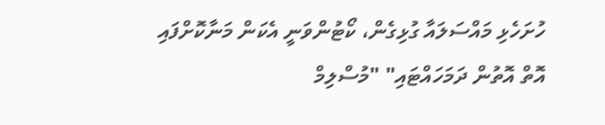ހުށަހެޅި މައްސަލައާ ގުޅިގެން، ކޯޓުންވަނީ އެކަން މަނާކޮށްފައި އޮތް އޮތުން ދަމަހައްޓައި" "މުސްލިމް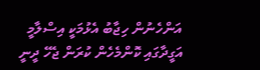އަންހެނުން ހިޖާބު އެޅުމަކީ އިސްލާމީ އަގީދާގައި ކޮންމެހެން ކުރަން ޖެހޭ ދީނީ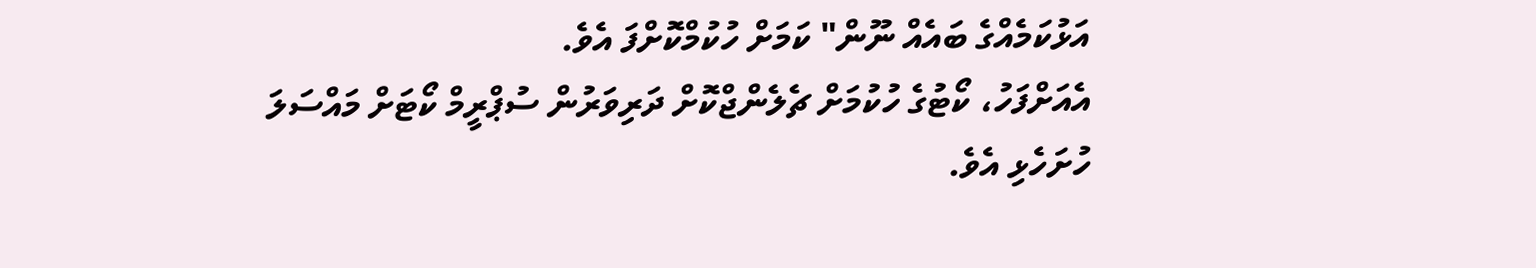އަޅުކަމެއްގެ ބައެއް ނޫން" ކަމަށް ހުކުމްކޮށްފަ އެވެ.
އެއަށްފަހު، ކޯޓުގެ ހުކުމަށް ޗެލެންޖްކޮށް ދަރިވަރުން ސުޕްރީމް ކޯޓަށް މައްސަލަ ހުށަހެޅި އެވެ.